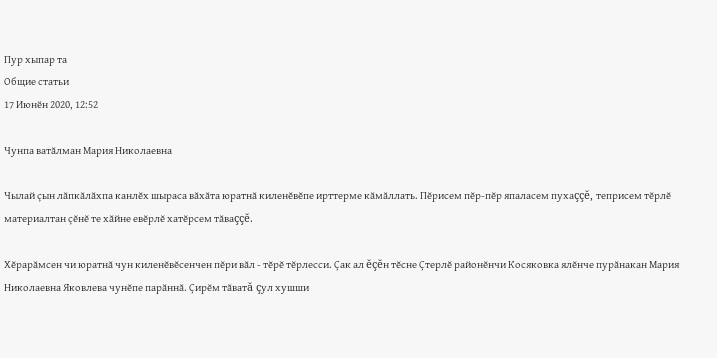Пур хыпар та
Общие статьи
17 Июнӗн 2020, 12:52

Чунпа ватăлман Мария Николаевна

Чылай çын лăпкăлăхпа канлĕх шыраса вăхăта юратнă киленĕвĕпе ирттерме кăмăллать. Пĕрисем пĕр-пĕр япаласем пухаççĕ‚ теприсем тĕрлĕ материалтан çĕнĕ те хăйне евĕрлĕ хатĕрсем тăваççĕ.

Хĕрарăмсен чи юратнă чун киленĕвĕсенчен пĕри вăл - тĕрĕ тĕрлесси. Çак ал ĕçĕн тĕсне Çтерлĕ районĕнчи Косяковка ялĕнче пурăнакан Мария Николаевна Яковлева чунĕпе парăннă. Çирĕм тăватă çул хушши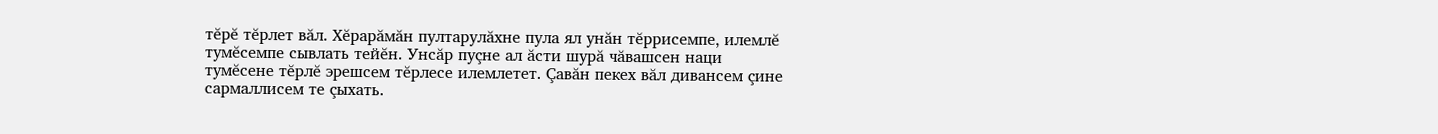тĕрĕ тĕрлет вăл. Хĕрарăмăн пултарулăхне пула ял унăн тĕррисемпе‚ илемлĕ тумĕсемпе сывлать тейĕн. Унсăр пуçне ал ăсти шурă чăвашсен наци тумĕсене тĕрлĕ эрешсем тĕрлесе илемлетет. Çавăн пекех вăл дивансем çине сармаллисем те çыхать.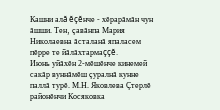Кашни алă ĕçĕнче - хĕрарăмăн чун ăшши. Тен‚ çавăнпа Мария Николаевна ăсталанă япаласем пĕрре те йăлăхтармаççĕ.
Июнь уйăхĕн 2-мĕшĕнче кинемей сакăр вуннăмĕш çуралнă кунне паллă турĕ. М.Н. Яковлева Çтерлĕ районĕнчи Косяковка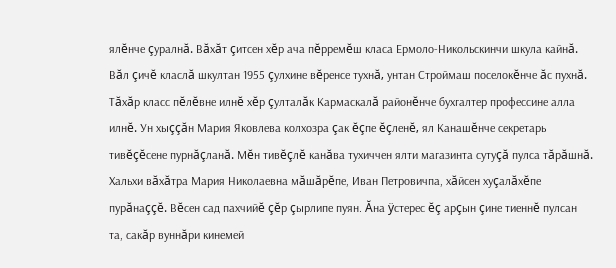ялĕнче çуралнă. Вăхăт çитсен хĕр ача пĕрремĕш класа Ермоло-Никольскинчи шкула кайнă. Вăл çичĕ класлă шкултан 1955 çулхине вĕренсе тухнă‚ унтан Строймаш поселокĕнче ăс пухнă. Тăхăр класс пĕлĕвне илнĕ хĕр çулталăк Кармаскалă районĕнче бухгалтер профессине алла илнĕ. Ун хыççăн Мария Яковлева колхозра çак ĕçпе ĕçленĕ‚ ял Канашĕнче секретарь тивĕçĕсене пурнăçланă. Мĕн тивĕçлĕ канăва тухиччен ялти магазинта сутуçă пулса тăрăшнă.
Хальхи вăхăтра Мария Николаевна мăшăрĕпе, Иван Петровичпа, хăйсен хуçалăхĕпе пурăнаççĕ. Вĕсен сад пахчийĕ çĕр çырлипе пуян. Ăна ÿстерес ĕç арçын çине тиеннĕ пулсан та, сакăр вуннăри кинемей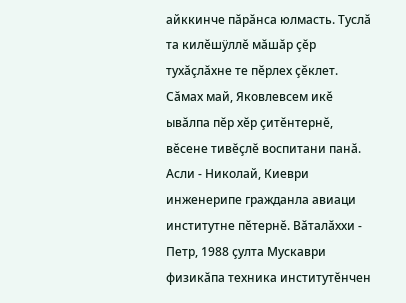айккинче пăрăнса юлмасть. Туслă та килĕшÿллĕ мăшăр çĕр тухăçлăхне те пĕрлех çĕклет. Сăмах май, Яковлевсем икĕ ывăлпа пĕр хĕр çитĕнтернĕ, вĕсене тивĕçлĕ воспитани панă. Асли - Николай, Киеври инженерипе гражданла авиаци институтне пĕтернĕ. Вăталăххи - Петр, 1988 çулта Мускаври физикăпа техника институтĕнчен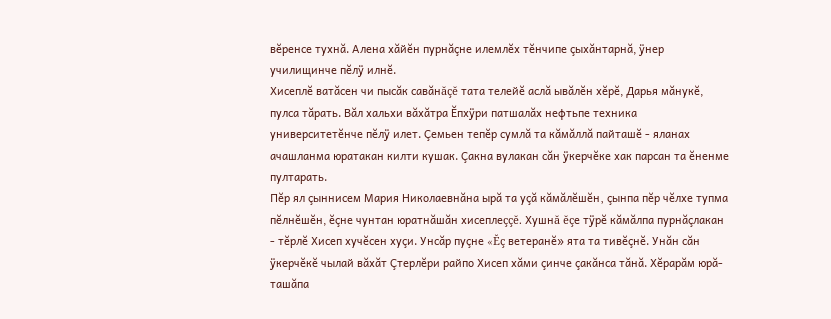вĕренсе тухнă. Алена хăйĕн пурнăçне илемлĕх тĕнчипе çыхăнтарнă, ÿнер училищинче пĕлÿ илнĕ.
Хисеплĕ ватăсен чи пысăк савăнăçĕ тата телейĕ аслă ывăлĕн хĕрĕ, Дарья мăнукĕ, пулса тăрать. Вăл хальхи вăхăтра Ĕпхÿри патшалăх нефтьпе техника университетĕнче пĕлÿ илет. Çемьен тепĕр сумлă та кăмăллă пайташĕ - яланах ачашланма юратакан килти кушак. Çакна вулакан сăн ÿкерчĕке хак парсан та ĕненме пултарать.
Пĕр ял çыннисем Мария Николаевнăна ырă та уçă кăмăлĕшĕн‚ çынпа пĕр чĕлхе тупма пĕлнĕшĕн, ĕçне чунтан юратнăшăн хисеплеççĕ. Хушнă ĕçе тÿрĕ кăмăлпа пурнăçлакан - тĕрлĕ Хисеп хучĕсен хуçи. Унсăр пуçне «Ĕç ветеранĕ» ята та тивĕçнĕ. Унăн сăн ÿкерчĕкĕ чылай вăхăт Çтерлĕри райпо Хисеп хăми çинче çакăнса тăнă. Хĕрарăм юрă-ташăпа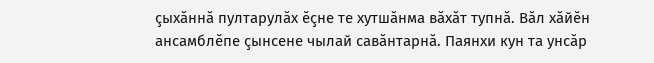çыхăннă пултарулăх ĕçне те хутшăнма вăхăт тупнă. Вăл хăйĕн ансамблĕпе çынсене чылай савăнтарнă. Паянхи кун та унсăр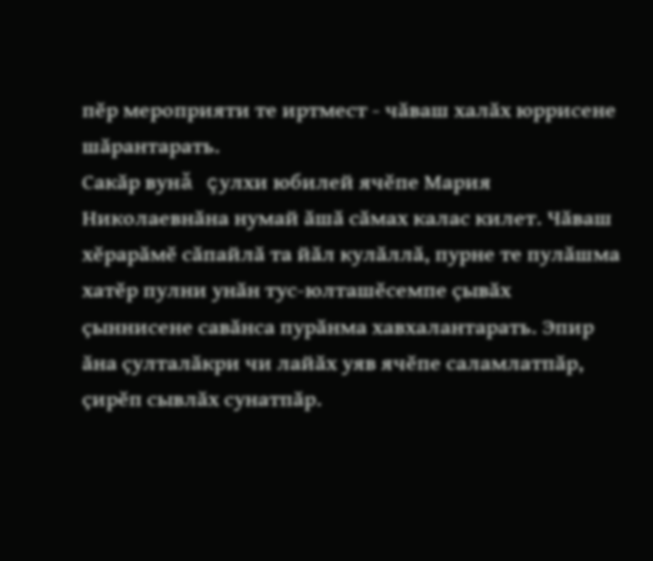пĕр мероприяти те иртмест - чăваш халăх юррисене шăрантарать.
Сакăр вунă çулхи юбилей ячĕпе Мария Николаевнăна нумай ăшă сăмах калас килет. Чăваш хĕрарăмĕ сăпайлă та йăл кулăллă‚ пурне те пулăшма хатĕр пулни унăн тус-юлташĕсемпе çывăх çыннисене савăнса пурăнма хавхалантарать. Эпир ăна çулталăкри чи лайăх уяв ячĕпе саламлатпăр‚ çирĕп сывлăх сунатпăр.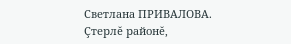Светлана ПРИВАЛОВА.
Çтерлĕ районĕ‚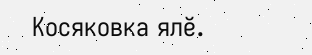Косяковка ялĕ.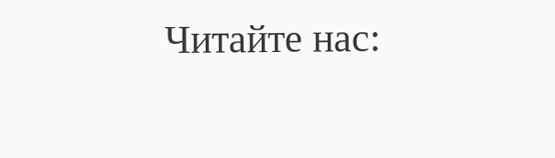Читайте нас: